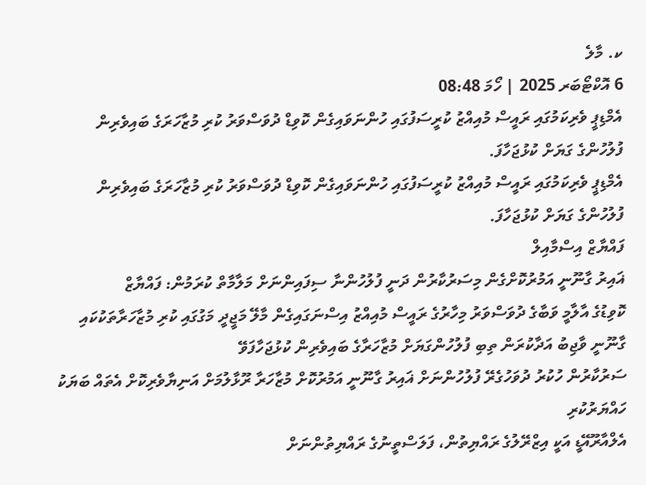ކ. މާލެ
6 އޮކްޓޯބަރ 2025 | ހޯމަ 08:48
އެމްޑިޕީ ވެރިކަމުގައި ރައީސް މުއިއްޒު ކުރީސަފުގައި ހުންނަވައިގެން ކޮވިޑް ދުވަސްވަރު ކުރި މުޒާހަރަގެ ބައިވެރިން ފުލުހުންގެ ގަޔަށް ކުޅުޖަހާފަ.
އެމްޑިޕީ ވެރިކަމުގައި ރައީސް މުއިއްޒު ކުރީސަފުގައި ހުންނަވައިގެން ކޮވިޑް ދުވަސްވަރު ކުރި މުޒާހަރަގެ ބައިވެރިން ފުލުހުންގެ ގަޔަށް ކުޅުޖަހާފަ.
ފައްޔާޒް އިސްމާއިލް
ޣައިރު ގާނޫނީ އަމުރުކޮށްގެން މިސަރުކާރުން ދަނީ ފުލުހުންނާ ސިފައިންނަށް މަލާމާތް ކުރަމުން: ފައްޔާޒް
ކޮވިޑުގެ އާލާމީ ވަބާގެ ދުވަސްވަރު މިހާރުގެ ރައީސް މުއިއްޒު އިސްނަގައިގެން މާލޭ މަޖީދީ މަގުގައި ކުރި މުޒާހަރާތަކުކައި ގާނޫނީ ވާޖިބު އަދާކުރަން ތިބި ފުލުހުންގަޔަށް މުޒާހަރާގެ ބައިވެރިން ކުޅުޖަހާފަވޭ
ސަރުކާރުން ހުކުރު ދުވަހުގެރޭ ފުލުހުންނަށް ޣައިރު ގާނޫނީ އަމުރުކޮށް މުޒާހަރާ ރޫޅާލުމަށް އަނިޔާވެރިކޮށް އެތައް ބަޔަކު ހައްޔަރުކުރި
އެލްއާރޫއޭޑީ އަކީ އިޒްރޭލުގެ ރައްޔިތުން، ފަލަސްތީނުގެ ރައްޔިތުންނަށް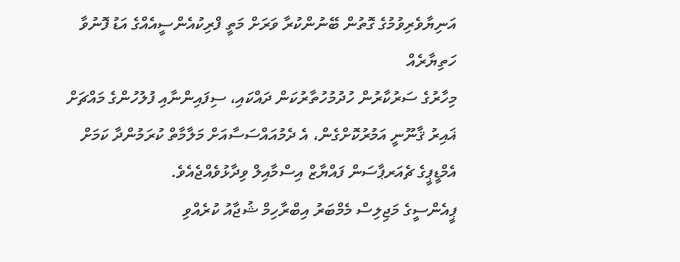އަނިޔާވެރިވުމުގެ ގޮތުން ބޭނުންކުރާ ވަރަށް މަތީ ފްރިކުއެންސީއެއްގެ އަޑު ފޮނުވާ ހަތިޔާރެއް
މިހާރުގެ ސަރުކާރުން ހުދުމުހުތާރުކަން ދައްކައި، ސިފައިންނާއި ފުލުހުންގެ މައްޗަށް ޣައިރު ޤާނޫނީ އަމުރުކޮށްގެން، އެ ދެމުއައްސަސާއަށް މަލާމާތް ކުރަމުންދާ ކަމަށް އެމްޑީޕީގެ ޗެއަރޕާސަން ފައްޔާޒް އިސްމާއިލް ވިދާޅުވެއްޖެއެވެ.
ޕީއެންސީގެ މަޖިލިސް މެމްބަރު އިބްރާހިމް ޝުޖާއު ކުރެއްވި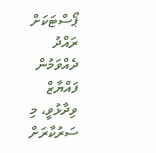ޕޯސްޓަކަށް ރައްދު ދެއްވަމުން ފައްޔާޒް ވިދާޅުވީ، މި ސަރުކާރަށް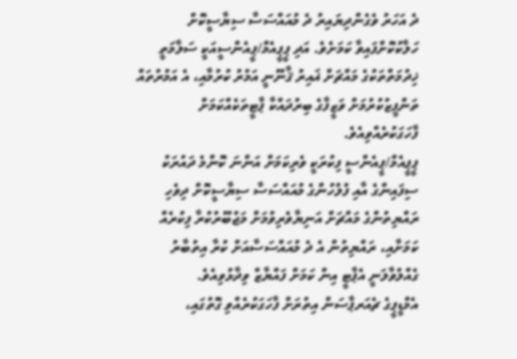ދެ އަހަރު ވެގެންދިޔައިރު ދެ މުއައްސަސާ ސިޔާސީކޮށް ހަލާކުކޮށްފައިވާ ކަމަށެވެ. އަދި ޕީޕީއެމް/ޕީއެންސީއަކީ ސަލާމަތީ ޚިދުމަތްތަކުގެ މައްޗަށް ޣައިރު ޤާނޫނީ އަމުރު ކުރުމާއި، އެ އަމުރުތައް ތަންފީޒުކުރުމަށް ވަޒީފާގެ ބިރުދައްކާ ޕާޓީތަކެއްކަމަށް ފާހަގަކުރެއްވިއެވެ.
ޕީޕީއެމް/ޕީއެންސީ ފިކުރަކީ ވެރިކަމަށް އަންނަ ކޮންމެ ދައުރަކު ސިފައިންގެ އާއި ފުލުހުންގެ މުއައްސަސާ ސިޔާސީކޮށް ދިވެހި ރައްޔިތުންގެ މައްޗަށް އަނިޔާވެރިވުމަށް މަޖުބޫރުކުރާ ފިކުރެއް ކަމަށާއި، ރައްޔިތުން އެ ދެ މުއައްސަސާއަށް ކުރާ އިތުބާރު ގެއްލުވާލަނީ އެޕާޓީ އިން ކަމަށް ފައްޔާޒް ވިދާޅުވިއެވެ.
އެމްޑީޕީގެ ޗެއަރޕާސަން އިތުރަށް ފާހަގަކުރެއްވި ގޮތުގައި،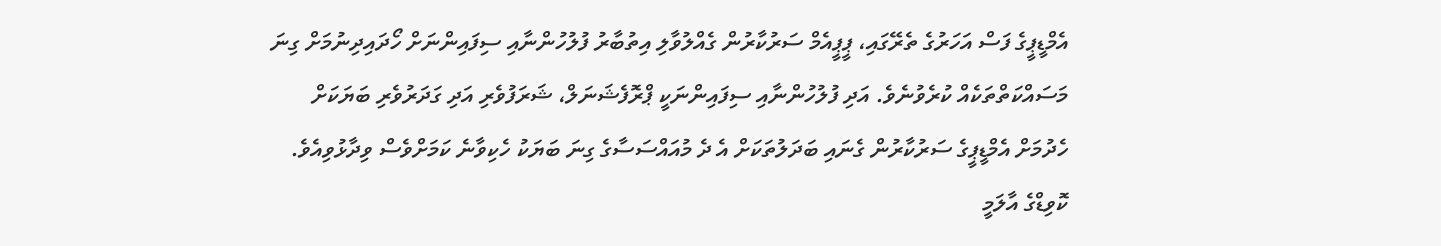އެމްޑީޕީގެ ފަސް އަހަރުގެ ތެރޭގައި، ޕީޕީއެމް ސަރުކާރުން ގެއްލުވާލި އިތުބާރު ފުލުހުންނާއި ސިފައިންނަށް ހޯދައިދިނުމަށް ގިނަ މަސައްކަތްތަކެއް ކުރެވުނެވެ. އަދި ފުލުހުންނާއި ސިފައިންނަކީ ޕްރޮފެޝަނަލް، ޝަރަފުވެރި އަދި ގަދަރުވެރި ބަޔަކަށް ހެދުމަށް އެމްޑީޕީގެ ސަރުކާރުން ގެނައި ބަދަލުތަކަށް އެ ދެ މުއައްސަސާގެ ގިނަ ބަޔަކު ހެކިވާނެ ކަމަށްވެސް ވިދާޅުވިއެވެ.
ކޮވިޑްގެ އާލަމީ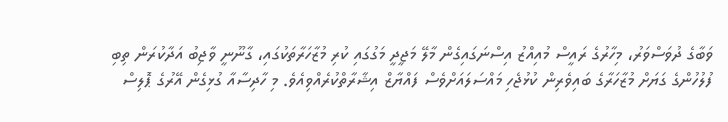ވަބާގެ ދުވަސްވަރު، މިހާރުގެ ރައީސް މުއިއްޒު އިސްނަގައިގެން މާލޭ މަޖީދީ މަގުގައި ކުރި މުޒާހަރާތަކުގައި، ގާނޫނީ ވާޖިބު އަދާކުރަން ތިބި ފުލުހުންގެ ގަޔަށް މުޒާހަރާގެ ބައިވެރިން ކުޅުޖެހި މައްސަލައަށްވެސް ފައްޔާޒް އިޝާރާތްކުރެއްވިއެވެ. މި ހާދިސާއާ ގުޅިގެން އޭރުގެ ޕޮލިސް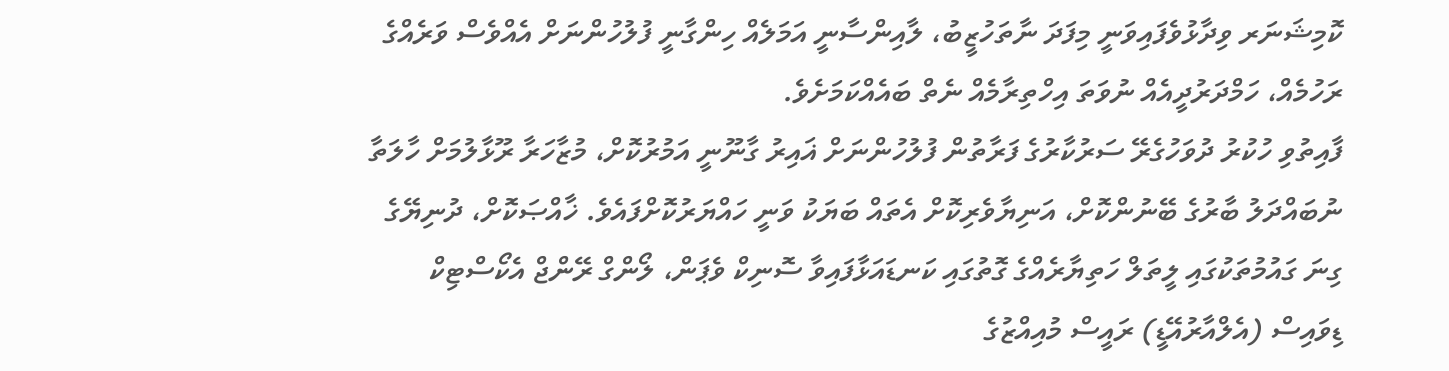ކޮމިޝަނަރ ވިދާޅުވެފައިވަނީ މިފަދަ ނާތަހުޒީބު، ލާއިންސާނީ އަމަލެއް ހިންގާނީ ފުލުހުންނަށް އެއްވެސް ވަރެއްގެ ރަހުމެއް، ހަމްދަރުދީއެއް ނުވަތަ އިހްތިރާމެއް ނެތް ބައެއްކަމަށެވެ.
ފާއިތުވި ހުކުރު ދުވަހުގެރޭ ސަރުކާރުގެ ފަރާތުން ފުލުހުންނަށް ޣައިރު ގާނޫނީ އަމުރުކޮށް، މުޒާހަރާ ރޫޅާލުމަށް ހާލަތާ ނުބައްދަލު ބާރުގެ ބޭނުންކޮށް، އަނިޔާވެރިކޮށް އެތައް ބަޔަކު ވަނީ ހައްޔަރުކޮށްފައެވެ. ޚާއްޞަކޮށް، ދުނިޔޭގެ ގިނަ ގައުމުތަކުގައި ލީތަލް ހަތިޔާރެއްގެ ގޮތުގައި ކަނޑައަޅާފައިވާ ސޮނިކް ވެޕަން، ލޯންގް ރޭންޖް އެކޯސްޓިކް ޑިވައިސް (އެލްއާރުއޭޑީ) ރައީސް މުއިއްޒުގެ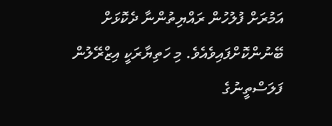އަމުރަށް ފުލުހުން ރައްޔިތުންނާ ދެކޮޅަށް ބޭނުންކޮށްފައިވެއެވެ. މި ހަތިޔާރަކީ އިޒްރޭލުން ފަލަސްތީނުގެ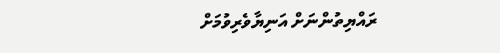ރައްޔިތުންނަށް އަނިޔާވެރިވުމަށް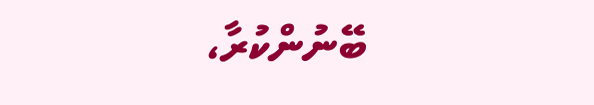ބޭނުންކުރާ،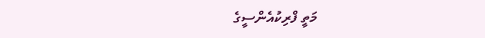މަތީ ފްރިކުއެންސީގެ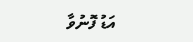އަޑު ފޮނުވާ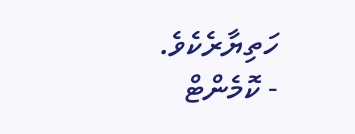ހަތިޔާރެކެވެ.
- ކޮމެންޓް